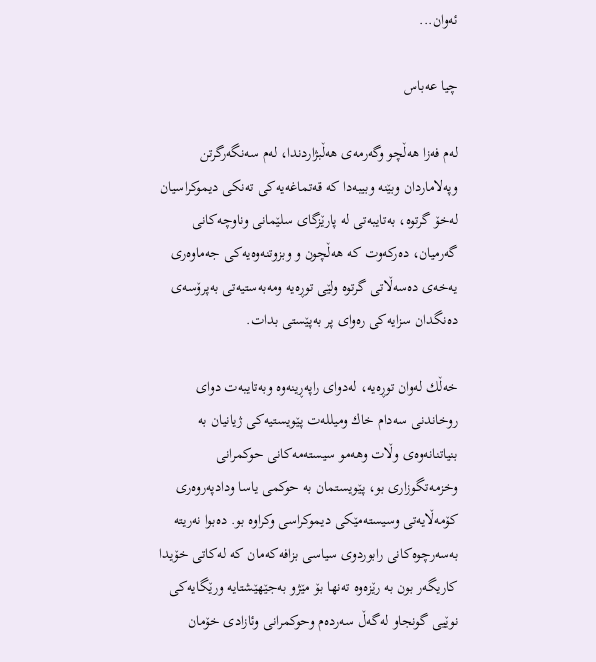ئه‌وان...

چیا عه‌باس

له‌م فه‌زا هه‌ڵچو وگه‌رمه‌ی هه‌ڵبژاردندا، له‌م سه‌نگه‌رگرتن وپه‌لاماردان وبێنه‌ وبیبه‌دا كه‌ قه‌تماغه‌یه‌كی ته‌نكی دیموكراسیان له‌خۆ گرتوه‌، به‌تایبه‌تی له‌ پارێزگای سلێمانی وناوچه‌كانی گه‌رمیان، ده‌ركه‌وت كه‌ هه‌ڵچون و وبزوتنه‌وه‌یه‌كی جه‌ماوه‌ری یه‌خه‌ی ده‌سه‌ڵاتی گرتوه‌ ولێی توڕه‌یه‌ ومه‌به‌ستیه‌تی به‌پرۆسه‌ی ده‌نگدان سزایه‌كی ره‌وای پر به‌پێستی بدات.

خه‌ڵك له‌وان توڕه‌یه‌، له‌دوای راپه‌ڕینه‌وه‌ وبه‌تایبه‌ت دوای روخاندنی سه‌دام خاك ومیلله‌ت پێویستیه‌كی ژیانیان به‌ بنیاتنانه‌وه‌ی وڵات وهه‌مو سیسته‌مه‌كانی حوكمرانی وخزمه‌تگوزاری بو، پێویستمان به‌ حوكمی یاسا ودادپه‌روه‌ری كۆمه‌ڵایه‌تی وسیسته‌مێكی دیموكراسی وكراوه‌ بو. ده‌بوا نه‌ریته‌ به‌سه‌رچوه‌كانی رابوردوی سیاسی بزافه‌كه‌مان كه‌ له‌كاتی خۆیدا كاریگه‌ر بون به‌ رێزه‌وه‌ ته‌نها بۆ مێژو به‌جێهێشتایه‌ ورێگایه‌كی نوێیی گونجاو له‌گه‌ڵ‌ سه‌رده‌م وحوكمرانی وئازادی خۆمان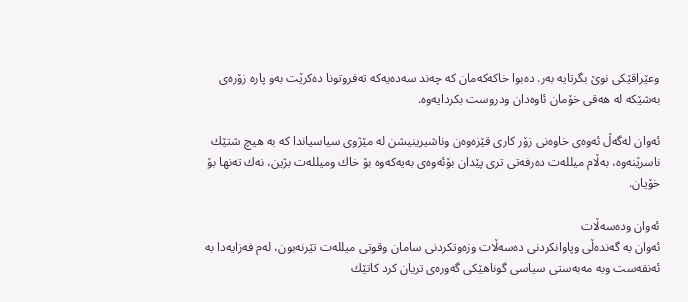وعێراقێكی نوێ بگرتایه‌ به‌ر. ده‌بوا خاكه‌كه‌مان كه‌ چه‌ند سه‌ده‌یه‌كه‌ ته‌فروتونا ده‌كرێت به‌و پاره‌ زۆره‌ی به‌شێكه‌ له‌ هه‌قی خۆمان ئاوه‌دان ودروست بكردایه‌وه‌.

ئه‌وان له‌گه‌ڵ‌ ئه‌وه‌ی خاوه‌نی زۆر كاری قێزه‌وه‌ن وناشیرینیشن له‌ مێژوی سیاسیاندا كه‌ به‌ هیچ شتێك ناسرێنه‌وه‌، به‌ڵام میلله‌ت ده‌رفه‌تی تری پێدان بۆئه‌وه‌ی به‌یه‌كه‌وه‌ بۆ خاك ومیلله‌ت بژین، نه‌ك ته‌نها بۆ خۆیان.

ئه‌وان وده‌سه‌ڵات
ئه‌وان به‌ گه‌نده‌ڵی وپاوانكردنی ده‌سه‌ڵات وزه‌وتكردنی سامان وقوتی میلله‌ت تێرنه‌بون، له‌م فه‌زایه‌دا به‌ ئه‌نقه‌ست وبه‌ مه‌به‌ستی سیاسی گوناهێكی گه‌وره‌ی تریان كرد كاتێك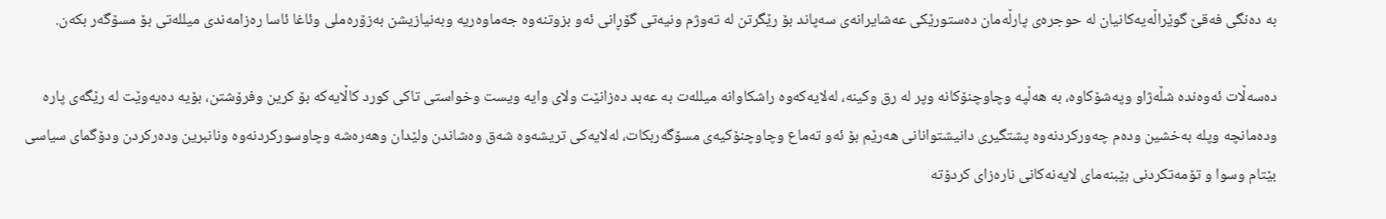به‌ ده‌نگی فه‌قێ گوێراڵه‌یه‌كانیان له‌ حوجره‌ی پارڵه‌مان ده‌ستورێكی عه‌شایرانه‌ی سه‌پاند بۆ رێگرتن له‌ ته‌وژم ونیه‌تی گۆڕانی ئه‌و بزوتنه‌وه‌ جه‌ماوه‌ریه‌ وبه‌نیازیشن به‌زۆره‌ملی وئاغا ئاسا ره‌زامه‌ندی میلله‌تی بۆ مسۆگه‌ر بكه‌ن.

ده‌سه‌ڵات ئه‌وه‌نده‌ شڵه‌ژاو وپه‌شۆكاوه‌، به‌ هه‌ڵپه‌ وچاوچنۆكانه‌ وپر له‌ رق وكینه‌، له‌لایه‌كه‌وه‌ راشكاوانه‌ میلله‌ت به‌ عه‌بد ده‌زانێت ولای وایه‌ ویست وخواستی تاكی كورد كاڵایه‌كه‌ بۆ كرین وفرۆشتن، بۆیه‌ ده‌یه‌وێت له‌ رێگه‌ی پاره‌ وده‌مانچه‌ وپله‌ به‌خشین وده‌م چه‌وركردنه‌وه‌ پشتگیری دانیشتوانانی هه‌رێم بۆ ئه‌و ته‌ماع وچاوچنۆكیه‌ی مسۆگه‌ربكات، له‌لایه‌كی تریشه‌وه‌ شه‌ق وه‌شاندن ولێدان وهه‌ره‌شه‌ وچاوسوركردنه‌وه‌ ونانبرین وده‌ركردن ودۆگمای سیاسی بێتام وسوا و تۆمه‌تكردنی بێبنه‌مای لایه‌نه‌كانی ناره‌زای كردۆته‌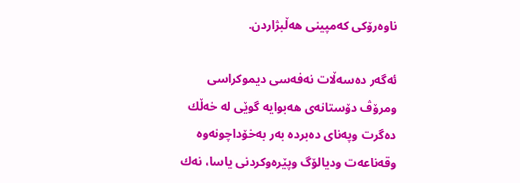ناوه‌رۆكی كه‌مپینی هه‌ڵبژاردن.

ئه‌گه‌ر ده‌سه‌ڵات نه‌فه‌سی دیموكراسی ومرۆڤ دۆستانه‌ی هه‌بوایه‌ گوێی له‌ خه‌ڵك ده‌گرت وپه‌نای ده‌برده‌ به‌ر به‌خۆداچونه‌وه‌ وقه‌ناعه‌ت ودیالۆگ وپێره‌وكردنی یاسا، نه‌ك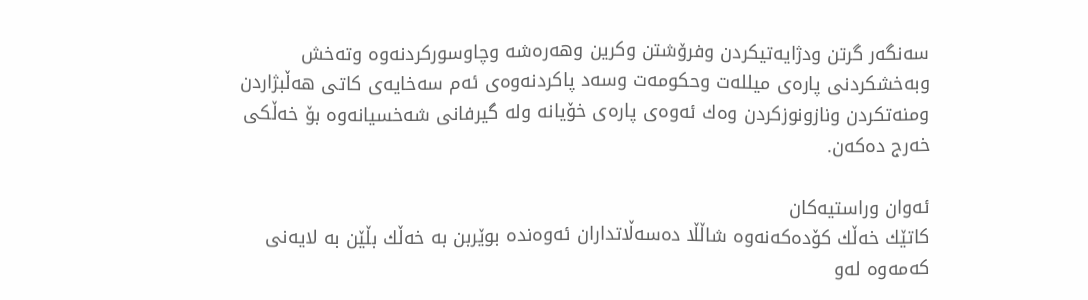سه‌نگه‌ر گرتن ودژایه‌تیكردن وفرۆشتن وكرین وهه‌ره‌شه‌ وچاوسوركردنه‌وه‌ وته‌خش وبه‌خشكردنی پاره‌ی میلله‌ت وحكومه‌ت وسه‌د پاكردنه‌وه‌ی ئه‌م سه‌خایه‌ی كاتی هه‌ڵبژاردن ومنه‌تكردن ونازونوزكردن وه‌ك ئه‌وه‌ی پاره‌ی خۆیانه‌ وله‌ گیرفانی شه‌خسیانه‌وه‌ بۆ خه‌ڵكی خه‌رج ده‌كه‌ن.

ئه‌وان وراستیه‌كان
كاتێك خه‌ڵك كۆده‌كه‌نه‌وه‌ شاڵڵا ده‌سه‌ڵاتداران ئه‌وه‌نده‌ بوێربن به‌ خه‌ڵك بڵێن به‌ لایه‌نی كه‌مه‌وه‌ له‌و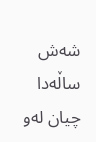شه‌ش ساڵه‌دا چیان له‌و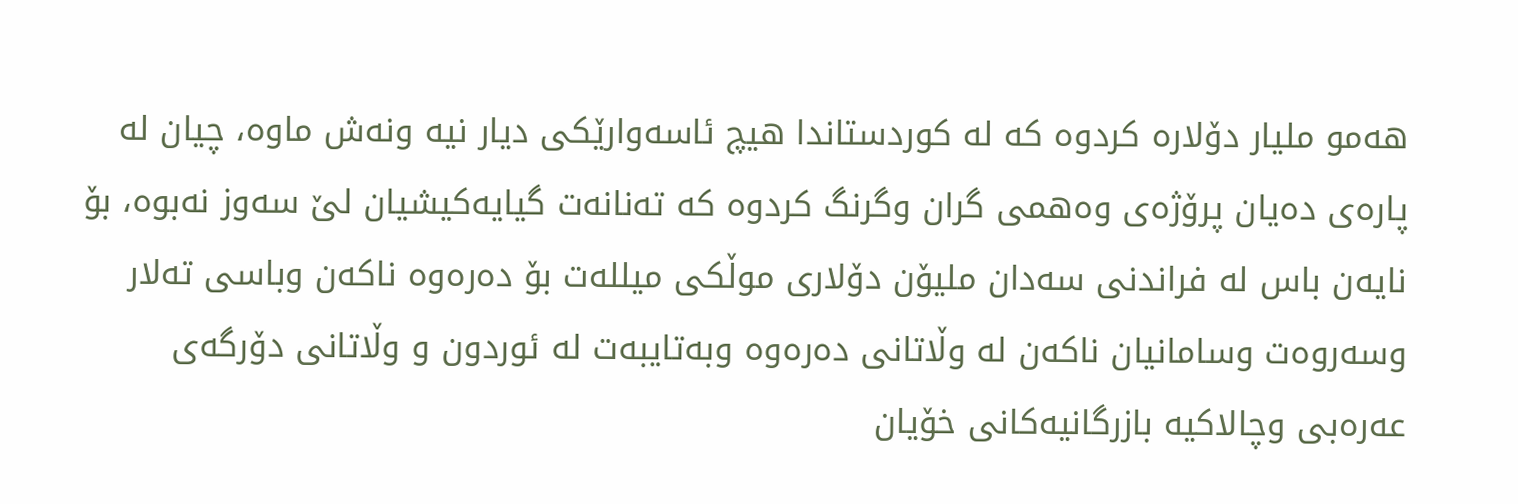هه‌مو ملیار دۆلاره‌ كردوه‌ كه‌ له‌ كوردستاندا هیچ ئاسه‌وارێكی دیار نیه‌ ونه‌ش ماوه‌، چیان له‌ پاره‌ی ده‌یان پرۆژه‌ی وه‌همی گران وگرنگ كردوه‌ كه‌ ته‌نانه‌ت گیایه‌كیشیان لێ سه‌وز نه‌بوه‌، بۆ نایه‌ن باس له‌ فراندنی سه‌دان ملیۆن دۆلاری موڵكی میلله‌ت بۆ ده‌ره‌وه‌ ناكه‌ن وباسی ته‌لار وسه‌روه‌ت وسامانیان ناكه‌ن له‌ وڵاتانی ده‌ره‌وه‌ وبه‌تایبه‌ت له‌ ئوردون و وڵاتانی دۆرگه‌ی عه‌ره‌بی وچالاكیه‌ بازرگانیه‌كانی خۆیان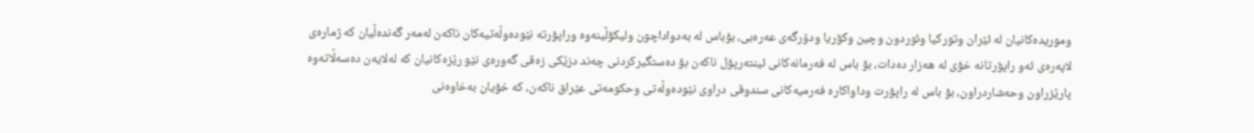وموریده‌كانیان له‌ ئێران وتوركیا وئوردون وچین وكۆریا ودۆرگه‌ی عه‌ره‌بی، بۆباس له‌ به‌دواداچون ولیكۆڵینه‌وه‌ وراپۆرته‌ نێوده‌وڵه‌تیه‌كان ناكه‌ن له‌مه‌ر گه‌نده‌ڵیان كه‌ ژماره‌ی لاپه‌ره‌ی ئه‌و راپۆرتانه‌ خۆی له‌ هه‌زار ده‌دات، بۆ باس له‌ فه‌رمانه‌كانی ئینته‌رپۆل ناكه‌ن بۆ ده‌ستگیركردنی چه‌ند دزێكی زه‌قی گه‌وره‌ی نێو رێزه‌كانیان كه‌ له‌لایه‌ن ده‌سه‌ڵاته‌وه‌ پارێزراون وحه‌شاردراون، بۆ باس له‌ راپۆرت وداواكاره‌ فه‌رمیه‌كانی سندوقی دراوی نێوده‌وڵه‌تی وحكومه‌تی عێراق ناكه‌ن، كه‌ خۆیان به‌خاوه‌نی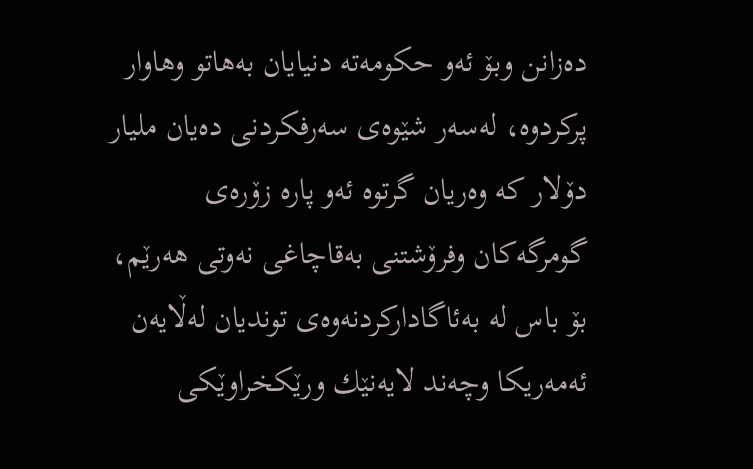ده‌زانن وبۆ ئه‌و حكومه‌ته‌ دنیایان به‌هاتو وهاوار پركردوه‌، له‌سه‌ر شێوه‌ی سه‌رفكردنی ده‌یان ملیار دۆلار كه‌ وه‌ریان گرتوه‌ ئه‌و پاره‌ زۆره‌ی گومرگه‌كان وفرۆشتنی به‌قاچاغی نه‌وتی هه‌رێم، بۆ باس له‌ به‌ئاگاداركردنه‌وه‌ی توندیان له‌ڵایه‌ن ئه‌مه‌ریكا وچه‌ند لایه‌نێك ورێكخراوێكی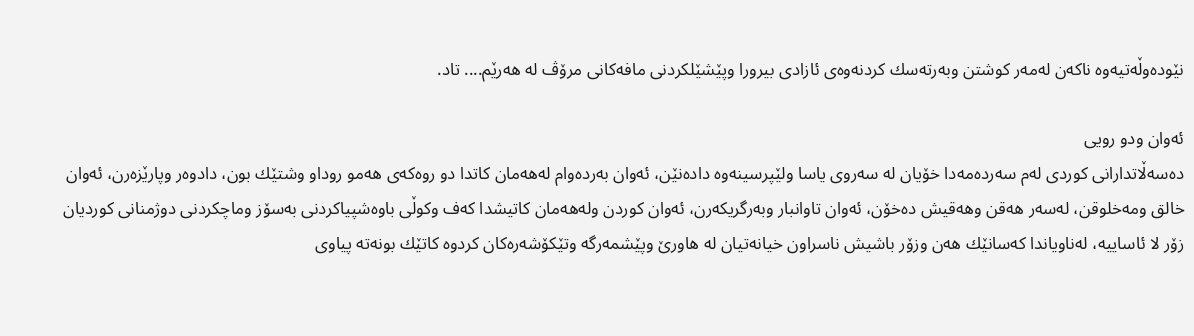نێوده‌وڵه‌تیه‌وه‌ ناكه‌ن له‌مه‌ر كوشتن وبه‌رته‌سك كردنه‌وه‌ی ئازادی بیرورا وپێشێلكردنی مافه‌كانی مرۆڤ له‌ هه‌رێم.... تاد.

ئه‌وان ودو رویی
ده‌سه‌ڵاتدارانی كوردی له‌م سه‌رده‌مه‌دا خۆیان له‌ سه‌روی یاسا ولێپرسینه‌وه‌ داده‌نێن، ئه‌وان به‌رده‌وام له‌هه‌مان كاتدا دو روه‌كه‌ی هه‌مو روداو وشتێك بون، دادوه‌ر وپارێزه‌رن، ئه‌وان خالق ومه‌خلوقن، له‌سه‌ر هه‌قن وهه‌قیش ده‌خۆن، ئه‌وان تاوانبار وبه‌رگریكه‌رن، ئه‌وان كوردن وله‌هه‌مان كاتیشدا كه‌ف وكوڵی باوه‌شپیاكردنی به‌سۆز وماچكردنی دوژمنانی كوردیان زۆر لا ئاساییه‌، له‌ناویاندا كه‌سانێك هه‌ن وزۆر باشیش ناسراون خیانه‌تیان له‌ هاورێ وپێشمه‌رگه‌ وتێكۆشه‌ره‌كان كردوه‌ كاتێك بونه‌ته‌ پیاوی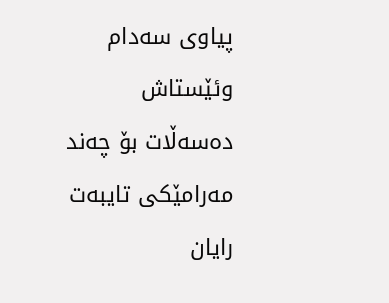پیاوی سه‌دام وئێستاش ده‌سه‌ڵات بۆ چه‌ند مه‌رامێكی تایبه‌ت رایان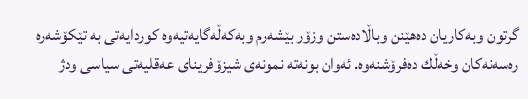گرتون وبه‌كاریان ده‌هێنن وباڵاده‌ستن وزۆر بێشه‌رم وبه‌كه‌ڵه‌گایه‌تیه‌وه‌ كوردایه‌تی به‌ تێكۆشه‌ره‌ ره‌سه‌نه‌كان وخه‌ڵك ده‌فرۆشنه‌وه‌. ئه‌وان بونه‌ته‌ نمونه‌ی شیزۆفرینای عه‌قلیه‌تی سیاسی ودژ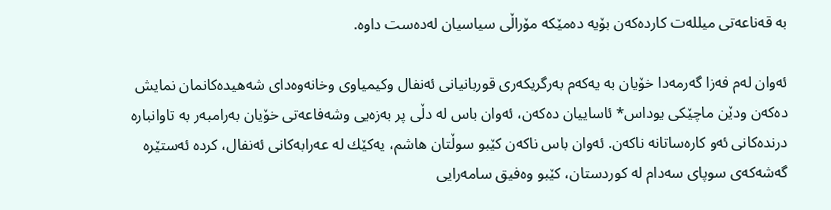به‌ قه‌ناعه‌تی میلله‌ت كارده‌كه‌ن بۆیه‌ ده‌مێكه‌ مۆراڵی سیاسیان له‌ده‌ست داوه‌.

ئه‌وان له‌م فه‌زا گه‌رمه‌دا خۆیان به‌ یه‌كه‌م به‌رگریكه‌ری قوربانیانی ئه‌نفال وكیمیاوی وخانه‌وه‌دای شه‌هیده‌كانمان نمایش ده‌كه‌ن ودێن ماچێكی یوداس* ئاساییان ده‌كه‌ن، ئه‌وان باس له‌ دڵی پر به‌زه‌یی وشه‌فاعه‌تی خۆیان به‌رامبه‌ر به‌ تاوانباره‌ درنده‌كانی ئه‌و كاره‌ساتانه‌ ناكه‌ن. ئه‌وان باس ناكه‌ن كێبو سوڵتان هاشم، یه‌كێك له‌ عه‌رابه‌كانی ئه‌نفال، كرده‌ ئه‌ستێره‌ گه‌شه‌كه‌ی سوپای سه‌دام له‌ كوردستان، كێبو وه‌فیق سامه‌رایی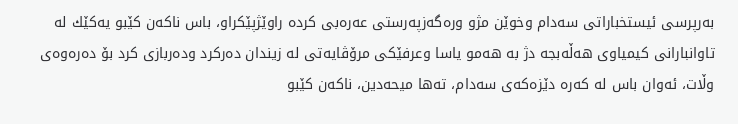به‌رپرسی ئیستخباراتی سه‌دام وخوێن مژو وره‌گه‌زپه‌رستی عه‌ره‌بی كرده‌ راوێژپێكراو، باس ناكه‌ن كێبو یه‌كێك له‌ تاوانبارانی كیمیاوی هه‌ڵه‌بجه‌ دژ به‌ هه‌مو یاسا وعرفێكی مرۆڤایه‌تی له‌ زیندان ده‌ركرد وده‌ربازی كرد بۆ ده‌ره‌وه‌ی وڵات، ئه‌وان باس له‌ كه‌ره‌ دێزه‌كه‌ی سه‌دام، ته‌ها میحه‌دین، ناكه‌ن كێبو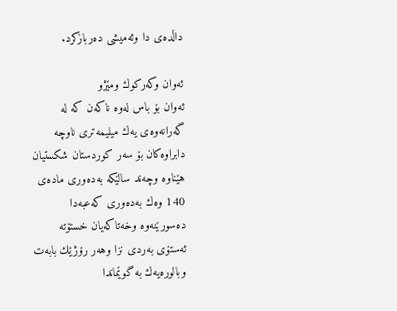داڵده‌ی دا وئه‌میشی ده‌ربازكرد.

ئه‌وان وكه‌ركوك ومێژو
ئه‌وان بۆ باس له‌وه‌ ناكه‌ن كه‌ له‌ گه‌رانه‌وه‌ی یه‌ك میلیمه‌تری ناوچه‌ دابراوه‌كان بۆ سه‌ر كوردستان شكستیان هێناوه‌ وچه‌ند سالێكه‌ به‌ده‌وری ماده‌ی 140 وه‌ك به‌ده‌وری كه‌عبه‌دا ده‌سورێنه‌وه‌ وخه‌تاكه‌یان خستۆته‌ ئه‌ستۆی به‌ردی نزا وهه‌ر رۆژێك بابه‌ت وبالوره‌یه‌ك به‌ گوێماندا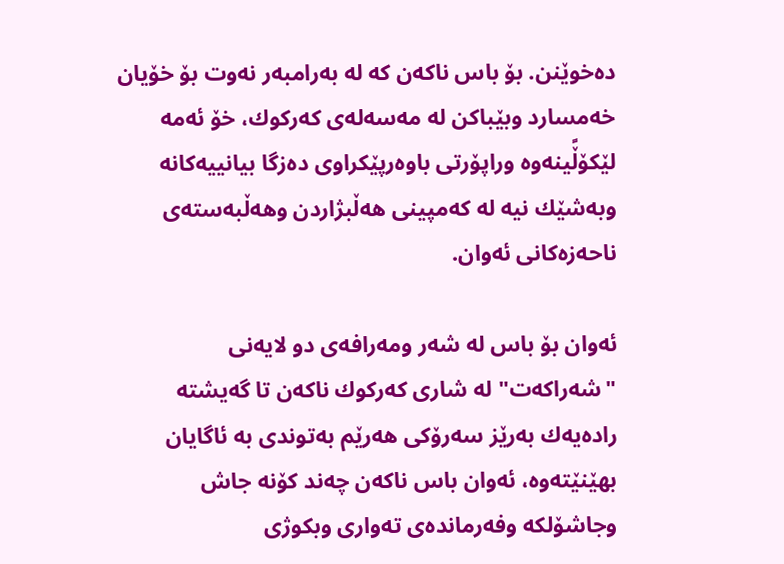ده‌خوێنن. بۆ باس ناكه‌ن كه‌ له‌ به‌رامبه‌ر نه‌وت بۆ خۆیان خه‌مسارد وبێباكن له‌ مه‌سه‌له‌ی كه‌ركوك، خۆ ئه‌مه‌ لێكۆڵًینه‌وه‌ وراپۆرتی باوه‌رپێكراوی ده‌زگا بیانییه‌كانه‌ وبه‌شێك نیه‌ له‌ كه‌مپینی هه‌ڵبژاردن وهه‌ڵبه‌سته‌ی ناحه‌زه‌كانی ئه‌وان.

ئه‌وان بۆ باس له‌ شه‌ر ومه‌رافه‌ی دو لایه‌نی "شه‌راكه‌ت" له‌ شاری كه‌ركوك ناكه‌ن تا گه‌یشته‌ راده‌یه‌ك به‌رێز سه‌رۆكی هه‌رێم به‌توندی به‌ ئاگایان بهێنێته‌وه‌، ئه‌وان باس ناكه‌ن چه‌ند كۆنه‌ جاش وجاشۆلكه‌ وفه‌رمانده‌ی ته‌واری وبكوژی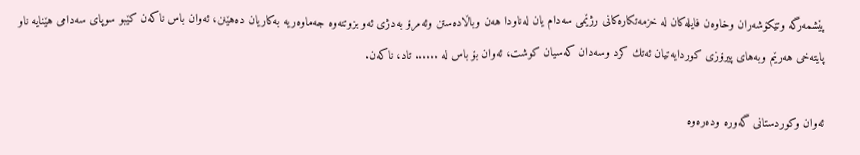پێشمه‌رگه‌ وتێكۆشه‌ران وخاوه‌ن فایله‌كان له‌ خزمه‌تكاره‌كانی رژێمی سه‌دام یان له‌ناودا هه‌ن وباڵاده‌ستن وئه‌مرۆ به‌دژی ئه‌و بزوتنه‌وه‌ جه‌ماوه‌ریه‌ به‌كاریان ده‌هێنن، ئه‌وان باس ناكه‌ن كێبو سوپای سه‌دامی هێنایه‌ ناو پایته‌خی هه‌رێم وبه‌های پیرۆزی كوردایه‌تیان ئه‌تك كرد وسه‌دان كه‌سیان كوشت، ئه‌وان بۆ باس له‌ ...... تاد، ناكه‌ن.

ئه‌وان وكوردستانی گه‌وره‌ وده‌ره‌وه‌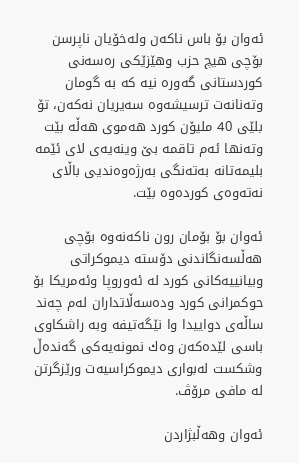ئه‌وان بۆ باس ناكه‌ن وله‌خۆیان ناپرسن بۆچی هیچ حزب وهێزێكی ره‌سه‌نی كوردستانی گه‌وره‌ نیه‌ كه‌ به‌ گومان وته‌نانه‌ت ترسیشه‌وه‌ سه‌یریان نه‌كه‌ن، تۆ بلێی 40 ملیۆن كورد هه‌موی هه‌ڵه‌ بێت وته‌نها ئه‌م تاقمه‌ بێ وینه‌یه‌ی لای ئێمه‌ بلیمه‌تانه‌ به‌ته‌نگی به‌رژه‌وه‌ندیی باڵای نه‌ته‌وه‌ی كورده‌وه‌ بێت.

ئه‌وان بۆ بۆمان رون ناكه‌نه‌وه‌ بۆچی هه‌ڵسه‌نگاندنی دۆسته‌ دیموكراتی وبیانییه‌كانی كورد له‌ ئه‌وروپا وئه‌مریكا بۆ حوكمرانی كورد وده‌سه‌ڵاتداران له‌م چه‌ند ساڵه‌ی دواییدا وا نێگه‌تیفه‌ وبه‌ راشكاوی باسی لێده‌كه‌ن وه‌ك نمونه‌یه‌كی گه‌نده‌ڵ‌ وشكست له‌بواری دیموكراسیه‌ت ورێزگرتن له‌ مافی مرۆڤ.

ئه‌وان وهه‌ڵبژاردن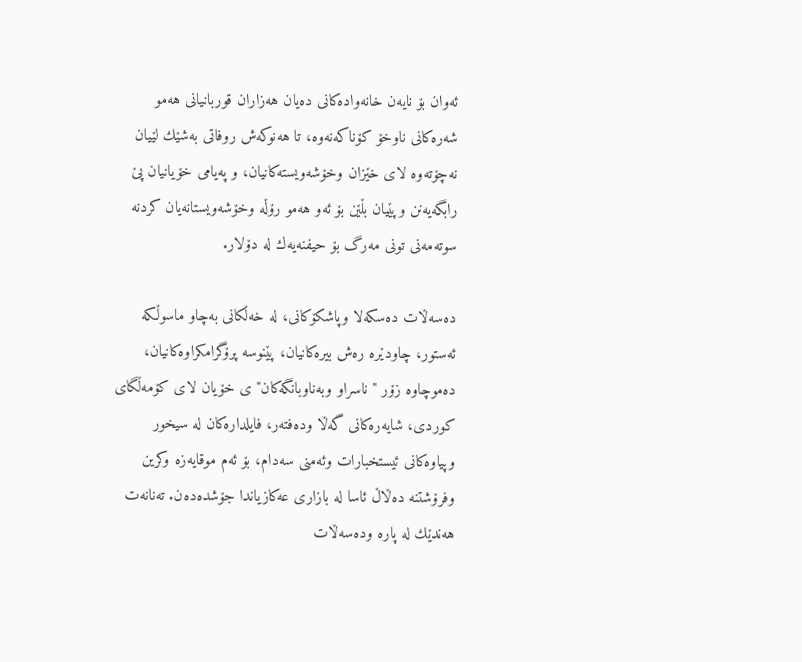ئه‌وان بۆ نایه‌ن خانه‌واده‌كانی ده‌یان هه‌زاران قوربانیانی هه‌مو شه‌ره‌كانی ناوخۆ كۆناكه‌نه‌وه‌، تا هه‌نوكه‌ش روفاتی به‌شێك لێیان نه‌چۆته‌وه‌ لای خێزان وخۆشه‌ویسته‌كانیان، و په‌یامی خۆیانیان پێ رابگه‌یه‌نن وپێیان بڵێن بۆ ئه‌و هه‌مو رۆڵه‌ وخۆشه‌ویستانه‌یان كردنه‌ سوته‌مه‌نی تونی مه‌رگ بۆ حیفنه‌یه‌ك له‌ دۆلار.

ده‌سه‌ڵات ده‌سكه‌لا وپاشكۆكانی، له‌ خه‌ڵكانی به‌چاو ماسوڵكه‌ ئه‌ستور، چاودێره‌ ره‌ش بیره‌كانیان، پێنوسه‌ پرۆگرامكراوه‌كانیان، ده‌موچاوه‌ زۆر " ناسراو وبه‌ناوبانگه‌كان" ی خۆیان لای كۆمه‌ڵگای كوردی، شایه‌ره‌كانی گه‌ڵا وده‌فته‌ر، فایلداره‌كان له‌ سیخور وپیاوه‌كانی ئیستخبارات وئه‌منی سه‌دام، بۆ ئه‌م موقایه‌زه‌ وكرین وفرۆشتنه‌ ده‌ڵاڵ‌ ئاسا له‌ بازاری عه‌كازیاندا جۆشده‌ده‌ن. ته‌نانه‌ت هه‌ندێك له‌ پاره‌ وده‌سه‌ڵات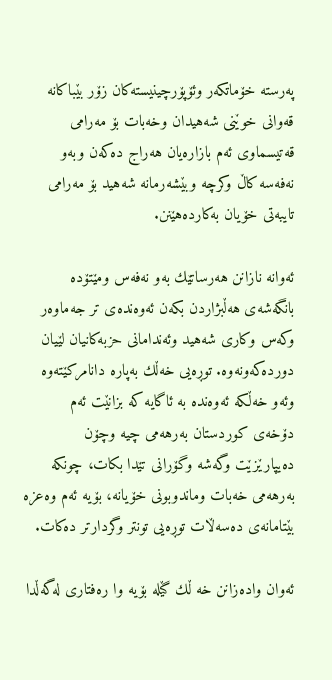په‌رسته‌ خۆماتكه‌ر وئۆپۆرچینیسته‌كان زۆر بێباكانه‌ قه‌وانی خوێنی شه‌هیدان وخه‌بات بۆ مه‌رامی قه‌تیسماوی ئه‌م بازاره‌یان هه‌راج ده‌كه‌ن وبه‌و نه‌فه‌سه‌ كاڵ‌ وكرچه‌ وبێشه‌رمانه‌ شه‌هید بۆ مه‌رامی تایبه‌تی خۆیان به‌كارده‌هێنن.

ئه‌وانه‌ نازانن هه‌رساتێك به‌و نه‌فه‌س ومێتۆده‌ بانگه‌شه‌ی هه‌ڵبژاردن بكه‌ن ئه‌وه‌نده‌ی تر جه‌ماوه‌ر وكه‌س وكاری شه‌هید وئه‌ندامانی حزبه‌كانیان لێیان دورده‌كه‌ونه‌وه‌. توڕه‌یی خه‌ڵك به‌پاره‌ دانامركێته‌وه‌ وئه‌و خه‌ڵكه‌ ئه‌وه‌نده‌ به‌ ئاگایه‌ كه‌ بزانێت ئه‌م دۆخه‌ی كوردستان به‌رهه‌می چیه‌ وچۆن ده‌یپارێزێت وگه‌شه‌ وگۆرانی تێدا بكات، چونكه‌ به‌رهه‌می خه‌بات وماندوبونی خۆیانه‌، بۆیه‌ ئه‌م وه‌عزه‌ بێتامانه‌ی ده‌سه‌ڵات توڕه‌یی تونتر وگردارتر ده‌كات.

ئه‌وان واده‌زانن خه‌ ڵك گێله‌ بۆیه‌ وا ره‌فتاری له‌گه‌ڵدا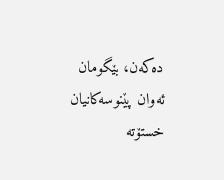ده‌كه‌ن، بێگومان ئه‌وان پێنوسه‌كانیان خستۆته‌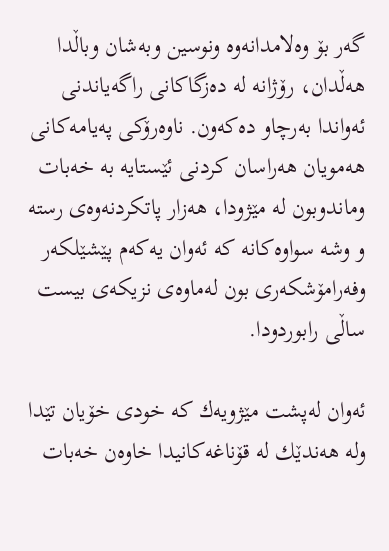گه‌ر بۆ وه‌لامدانه‌وه‌ ونوسین وبه‌شان وباڵدا هه‌ڵدان، رۆژانه‌ له‌ ده‌زگاكانی راگه‌یاندنی ئه‌واندا به‌رچاو ده‌كه‌ون. ناوه‌رۆكی په‌یامه‌كانی هه‌مویان هه‌راسان كردنی ئێستایه‌ به‌ خه‌بات وماندوبون له‌ مێژودا، هه‌زار پاتكردنه‌وه‌ی رسته‌ و وشه‌ سواوه‌كانه‌ كه‌ ئه‌وان یه‌كه‌م پێشێلكه‌ر وفه‌رامۆشكه‌ری بون له‌ماوه‌ی نزیكه‌ی بیست ساڵی رابوردودا.

ئه‌وان له‌پشت مێژویه‌ك كه‌ خودی خۆیان تێدا وله‌ هه‌ندێك له‌ قۆناغه‌كانیدا خاوه‌ن خه‌بات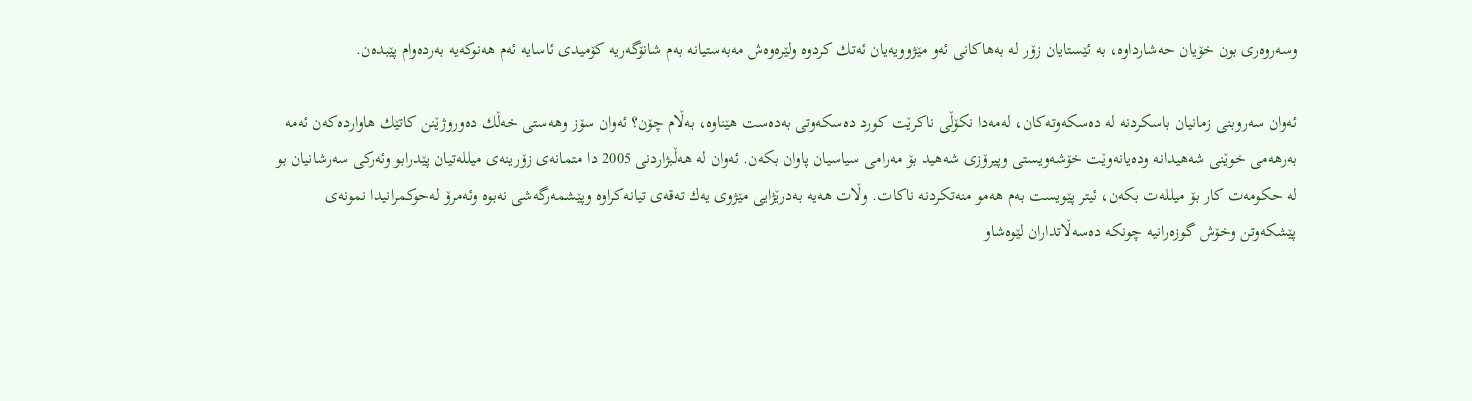وسه‌روه‌ری بون خۆیان حه‌شارداوه‌، به‌ ئێستایان زۆر له‌ به‌هاكانی ئه‌و مێژوویه‌یان ئه‌تك كردوه‌ ولێره‌وه‌ش مه‌به‌ستیانه‌ به‌م شانۆگه‌ریه‌ كۆمیدی ئاسایه‌ ئه‌م هه‌نوكه‌یه‌ به‌رده‌وام پێبده‌ن.

ئه‌وان سه‌روبنی زمانیان باسكردنه‌ له‌ ده‌سكه‌وته‌كان، له‌مه‌دا نكۆڵی ناكرێت كورد ده‌سكه‌وتی به‌ده‌ست هێناوه‌، به‌ڵام چۆن؟ ئه‌وان سۆز وهه‌ستی خه‌ڵك ده‌وروژێنن كاتێك هاوارده‌كه‌ن ئه‌مه‌ به‌رهه‌می خوێنی شه‌هیدانه‌ وده‌یانه‌وێت خۆشه‌ویستی وپیرۆزی شه‌هید بۆ مه‌رامی سیاسیان پاوان بكه‌ن. ئه‌وان له‌ هه‌ڵبژاردنی 2005 دا متمانه‌ی زۆرینه‌ی میلله‌تیان پێدرابو وئه‌ركی سه‌رشانیان بو له‌ حكومه‌ت كار بۆ میلله‌ت بكه‌ن، ئیتر پێویست به‌م هه‌مو منه‌تكردنه‌ ناكات. وڵات هه‌یه‌ به‌درێژایی مێژوی یه‌ك ته‌قه‌ی تیانه‌كراوه‌ وپێشمه‌رگه‌شی نه‌بوه‌ وئه‌مرۆ له‌حوكمرانیدا نمونه‌ی پێشكه‌وتن وخۆش گوزه‌رانیه‌ چونكه‌ ده‌سه‌ڵاتداران لێوه‌شاو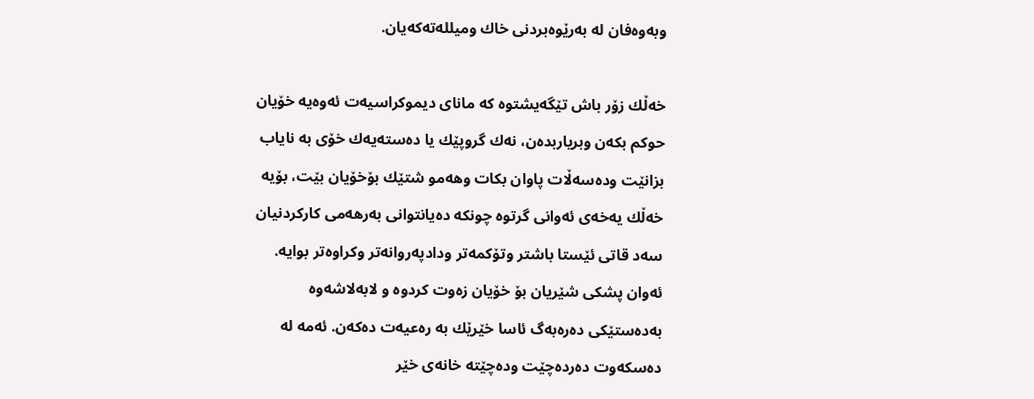وبه‌وه‌فان له‌ به‌رێوه‌بردنی خاك ومیلله‌ته‌كه‌یان.

خه‌ڵك زۆر باش تێگه‌یشتوه‌ كه‌ مانای دیموكراسیه‌ت ئه‌وه‌یه‌ خۆیان حوكم بكه‌ن وبریاربده‌ن، نه‌ك گروپێك یا ده‌سته‌یه‌ك خۆی به‌ نایاب بزانێت وده‌سه‌ڵات پاوان بكات وهه‌مو شتێك بۆخۆیان بێت، بۆیه‌ خه‌ڵك یه‌خه‌ی ئه‌وانی گرتوه‌ چونكه‌ ده‌یانتوانی به‌رهه‌می كاركردنیان سه‌د قاتی ئێستا باشتر وتۆكمه‌تر ودادپه‌روانه‌تر وكراوه‌تر بوایه‌. ئه‌وان پشكی شێریان بۆ خۆیان زه‌وت كردوه‌ و لابه‌لاشه‌وه‌ به‌ده‌ستێكی ده‌ره‌به‌گ ئاسا خێرێك به‌ ره‌عیه‌ت ده‌كه‌ن. ئه‌مه‌ له‌ ده‌سكه‌وت ده‌رده‌چێت وده‌چێته‌ خانه‌ی خێر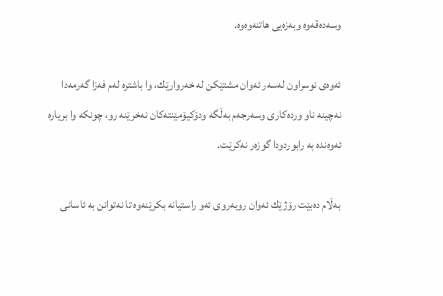وسه‌ده‌قه‌وه‌ وبه‌زه‌یی هاتنه‌وه‌وه‌.

ئه‌وه‌ی نوسراون له‌سه‌ر ئه‌وان مشتێكن له‌ خه‌روارێك، وا باشتره‌ له‌م فه‌زا گه‌رمه‌دا نه‌چینه‌ ناو ورده‌كاری وسه‌رجه‌م به‌ڵگه‌ ودۆكیۆمێنته‌كان نه‌خرێنه‌ رو، چونكه‌ وا بریاره‌ ئه‌وه‌نده‌ به‌ رابوردودا گوزه‌ر نه‌كرێت.

به‌ڵام ده‌بێت رۆژێك ئه‌وان روبه‌روی ئه‌و راستیانه‌ بكرێنه‌وه‌ تا نه‌توانن به‌ ئاسانی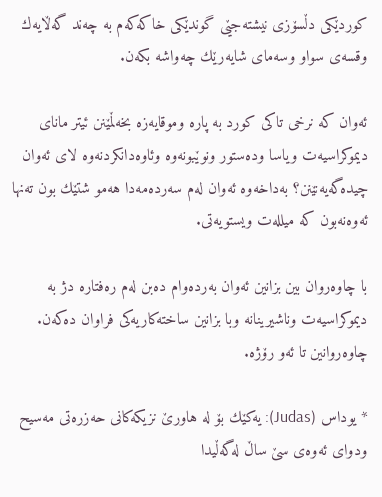كوردێكی دڵسۆزی نیشته‌جێی گوندێكی خاكه‌كه‌م به‌ چه‌ند گه‌ڵایه‌ك وقسه‌ی سواو وسه‌مای شایه‌رێك چه‌واشه‌ بكه‌ن.

ئه‌وان كه‌ نرخی تاكی كورد به‌ پاره‌ وموقایه‌زه‌ بخه‌ڵمێنن ئیتر مانای دیموكراسیه‌ت ویاسا وده‌ستور ونوێبونه‌وه‌ وئاوه‌دانكردنه‌وه‌ لای ئه‌وان چیده‌گه‌یه‌نێنن؟ به‌داخه‌وه‌ ئه‌وان له‌م سه‌رده‌مه‌دا هه‌مو شتێك بون ته‌نها ئه‌وه‌نه‌بون كه‌ میلله‌ت ویستویه‌تی.

با چاوه‌روان بین بزانین ئه‌وان به‌رده‌وام ده‌بن له‌م ره‌فتاره‌ دژ به‌ دیموكراسیه‌ت وناشیرینانه‌ وبا بزانین ساخته‌كاریه‌كی فراوان ده‌كه‌ن. چاوه‌روانین تا ئه‌و رۆژه‌.

* یوداس (Judas): یه‌كێك بۆ له‌ هاورێ نزیكه‌كانی حه‌زره‌تی مه‌سیح ودوای ئه‌وه‌ی سێ ساڵ‌ له‌گه‌ڵیدا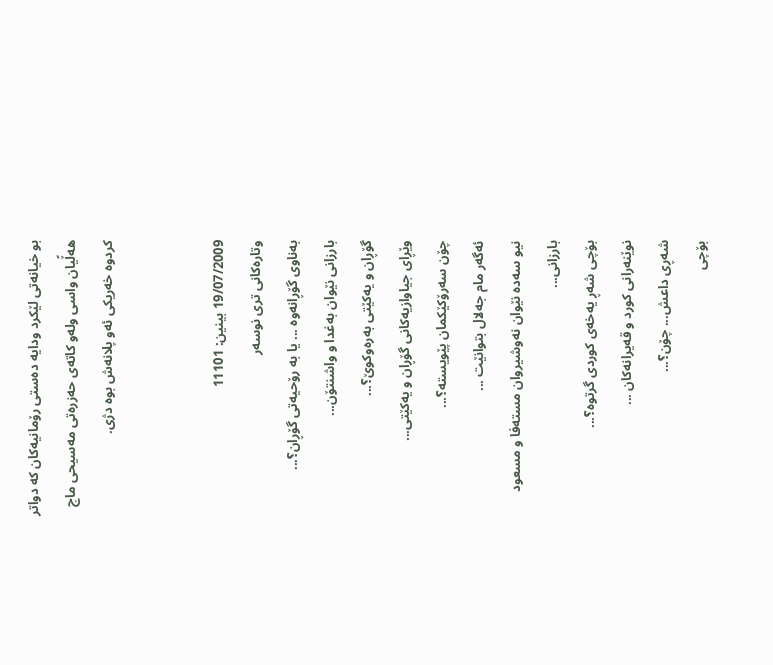بو خیانه‌تی لێكرد ودایه‌ ده‌ستی رۆمانیه‌كان كه‌ دواتر هه‌ڵًیان واسی وله‌و كاته‌ی حه‌زره‌تی مه‌سیحی ماچ كردوه‌ خه‌ریكی ئه‌و پلانه‌ش بوه‌ دژی.


19/07/2009 بینین: 11101
وتاره‌کانی تری نوسه‌ر
به‌ناوی گۆڕانه‌وه‌ ... یا به‌ رۆحیه‌تی گۆڕان؟...
بارزانی نێوان به‌غدا و واشنتۆن...
گۆڕان و یه‌کێتی به‌ره‌وکوێ؟...
وێڕای جیاوازیه‌کانی گۆڕان و یه‌کێتی...
چۆن سه‌رۆکێکمان پێویسته‌؟...
ئه‌گه‌ر مام جەلال بتوانێت ...
نیو سه‌ده‌ نێوان نه‌وشیروان مسته‌فا و مسعود بارزانی...
بۆچی شه‌ڕ یه‌خه‌ی کوردی گرتوه‌؟...
نوێنه‌رانی کورد و قه‌یرانه‌کان‌ ...
شه‌ڕی داعش... چۆن؟...
بۆچی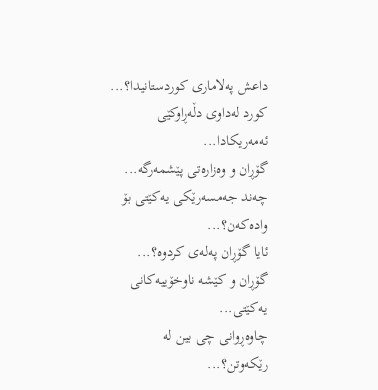داعش په‌لاماری کوردستانیدا؟...
کورد له‌داوی دڵه‌ڕاوکێی ئه‌مەریکادا...
گۆڕان و وه‌زاره‌تی پێشمه‌رگه‌...
چه‌ند جه‌مسه‌رێکی یه‌کێتی بۆ واده‌که‌ن؟‌...
ئایا گۆڕان په‌له‌ی کردوه‌؟...
گۆڕان و کێشه‌ ناوخۆییه‌کانی یه‌کێتی...
چاوه‌ڕوانی چی بین له‌ رێکه‌وتن؟...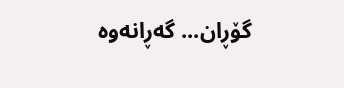گۆڕان... گه‌ڕانه‌وه‌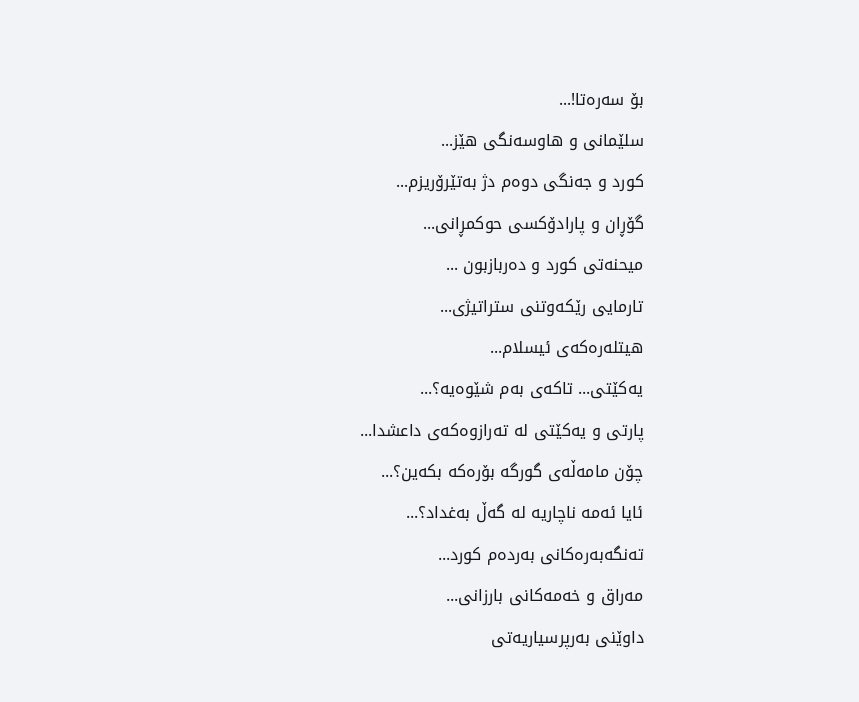بۆ سه‌ره‌تا!...
سلێمانی و هاوسه‌نگی هێز...
کورد و جه‌نگی دوه‌م دژ به‌تێرۆریزم...
گۆڕان و پارادۆکسی حوکمڕانی...
میحنه‌تی کورد و ده‌ربازبون ...
تارمایی رێکه‌وتنی ستراتیژی...
هیتله‌ره‌که‌ی‌ ئیسلام...
یه‌کێتی... تاکه‌ی به‌م شێوه‌یه‌؟...
پارتی و یه‌کێتی له‌ ته‌رازوه‌که‌ی داعشدا...
چۆن مامه‌ڵه‌ی گو‌رگه‌ بۆره‌که‌ بکه‌ین؟...
ئایا ئه‌مه‌ ناچاریه‌ له‌ گه‌ڵ به‌غداد؟...
ته‌نگه‌به‌ره‌کانی به‌رده‌م کورد...
مه‌راق و خه‌مه‌کانی بارزانی...
داوێنی به‌رپرسیاریه‌تی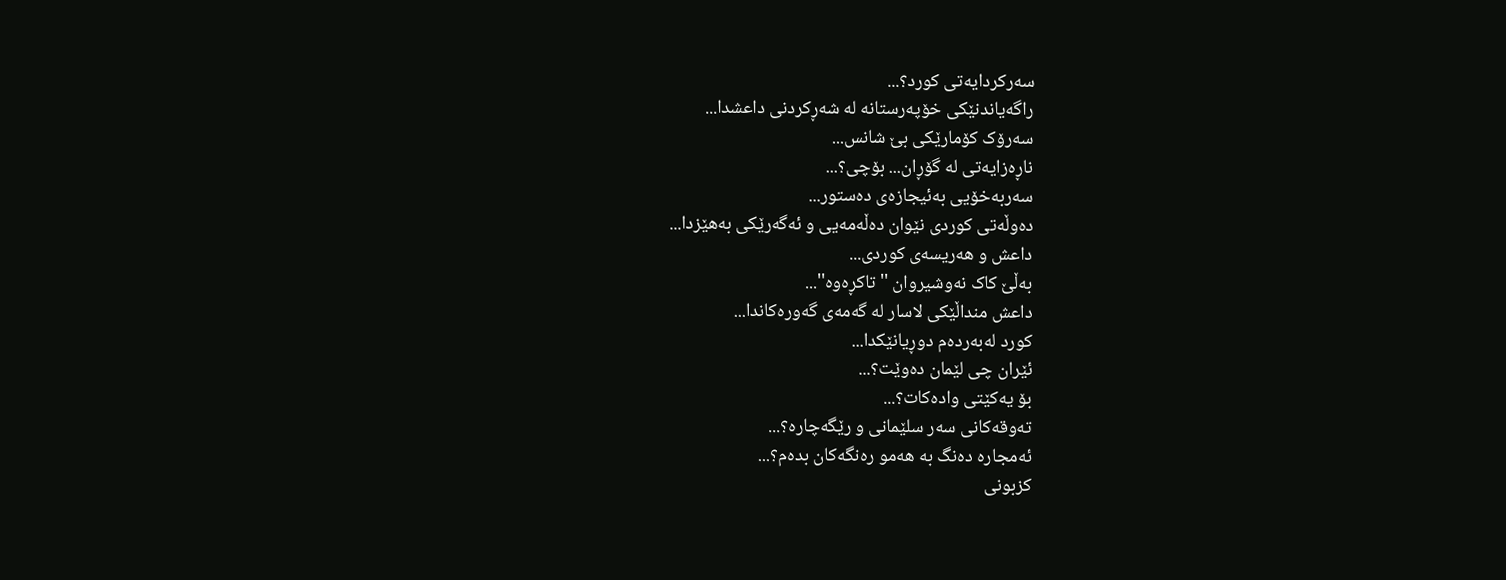سه‌رکردایه‌تی کورد؟...
راگه‌یاندنێکی خۆپه‌رستانه‌ له‌ شه‌ڕکردنی داعشدا...
سه‌رۆک کۆمارێکی بێ شانس...
ناڕه‌زایه‌تی له‌ گۆڕان... بۆچی؟...
سه‌ربه‌خۆیی به‌ئیجازه‌ی ده‌ستور...
ده‌وڵه‌تی کوردی نێوان ده‌ڵه‌مه‌یی و ئه‌گه‌رێکی به‌هێزدا...
داعش و هه‌ریسه‌ی کوردی...
به‌ڵێ کاک نه‌وشیروان ''تاکڕه‌وه‌''...
داعش منداڵێکی لاسار له‌ گه‌مه‌ی گه‌وره‌کاندا...
کورد له‌به‌رده‌م دو‌ڕیانێکدا...
ئێران چی لێمان ده‌وێت؟...
بۆ یه‌کێتی واده‌کات؟...
ته‌وقه‌کانی سه‌ر سلێمانی و رێگه‌چاره‌؟...
ئه‌مجاره‌ ده‌نگ به‌ هه‌مو ره‌نگه‌کان بده‌م؟...
کزبونی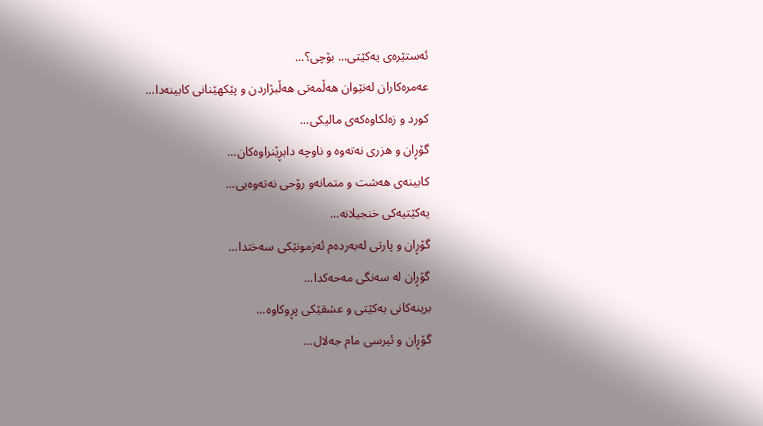ئه‌ستێره‌ی یه‌کێتی... بۆچی؟...
عه‌مره‌کاران‌ لەنێوان‌ هه‌ڵمه‌تی هه‌ڵبژاردن و پێکهێنانی کابینه‌دا...
کورد و زه‌لکاوه‌که‌ی مالیکی...
گۆڕان و هزری نه‌ته‌وه‌ و ناوچه‌ دابڕێنراوه‌کان...
کابینه‌ی هه‌شت و متمانه‌و رۆحی نه‌ته‌وه‌یی...
یه‌کێتیه‌کی خنجیلانه‌...
گۆڕان و پارتی له‌به‌رده‌م ئه‌زمونێکی سه‌ختدا...
گۆڕان له‌ سه‌نگی مه‌حه‌کدا...
برینه‌کانی یه‌كێتی و عشقێکی پڕوکاوه‌...
گۆڕان و ئیرسی مام جەلال...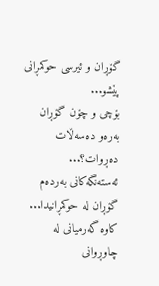گۆڕان و ئیرسی حوکمڕانی پێشو...
بۆچی و چۆن گۆڕان به‌ره‌و ده‌سه‌ڵات ده‌ڕوات؟...
ئه‌سته‌نگه‌کانی به‌رده‌م گۆڕان له‌ حوکمڕانیدا...
کاوه‌ گه‌رمیانی له‌ چاوڕوانی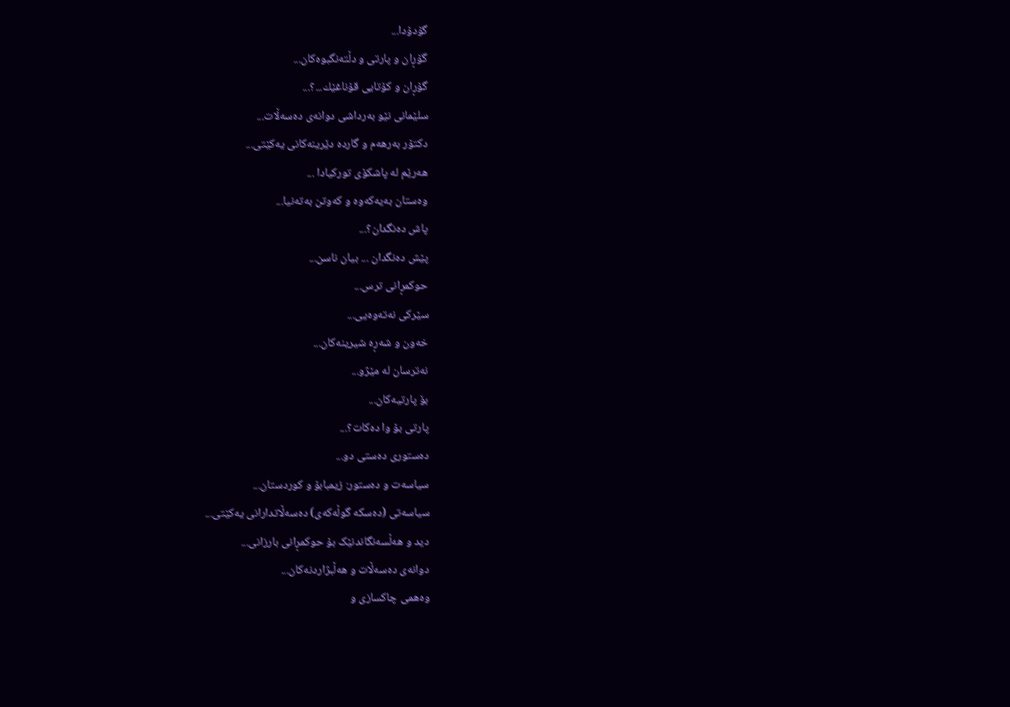گۆدۆدا...
گۆڕان و پارتی و دڵته‌نگبوه‌کان...
گۆڕان و کۆتایی قۆناغێك...؟...
سلێمانی نێو به‌رداشی دوانه‌ی ده‌سه‌ڵات...
دکتۆر به‌رهه‌م و گارده‌ دێرینه‌کانی یه‌کێتی...
هه‌رێم لە پاشکۆی تورکیادا ...
وه‌ستان به‌یه‌که‌وه‌ و که‌وتن به‌ته‌نیا...
پاش ده‌نگدان؟...
پێش ده‌نگدان ... بیان ناسن...
حوکمڕانی ترس...
سێرکی نه‌ته‌وه‌یی...
خه‌ون و شه‌ڕه‌ شیرینه‌کان...
نه‌ترسان له‌ مێژو...
بۆ پارتیه‌کان...
پارتی بۆ وا ده‌کات؟...
ده‌ستوری ده‌ستی دو...
سیاسه‌ت و ده‌ستور: زیمبابۆ و کوردستان...
سیاسه‌تی (ده‌سکه‌ گوڵه‌که‌ی) ده‌سه‌ڵاتدارانی یه‌کێتی...
دید و هه‌ڵسه‌نگاندنێک بۆ حوکمڕانی بارزانی‌...
دوانه‌ی ده‌سه‌ڵات و هه‌ڵبژاردنه‌کان...
وه‌همی چاکسازی و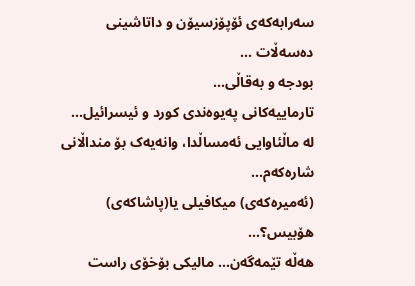سه‌رابه‌که‌ی ئۆپۆزسیۆن و داتاشینی ده‌سه‌ڵات‌ ...
بودجه‌ و به‌قاڵی...
تارماییه‌کانی په‌یوه‌ندی کورد و ئیسرائیل...
له‌ ماڵئاوایی ئه‌مساڵدا، وانه‌یه‌ک بۆ منداڵانی شاره‌که‌م...
(ئه‌میره‌که‌ی) میکافیلی یا(پاشاکه‌ی) هۆبیس؟...
هه‌ڵه‌ تێمه‌گه‌ن... مالیکی بۆخۆی راست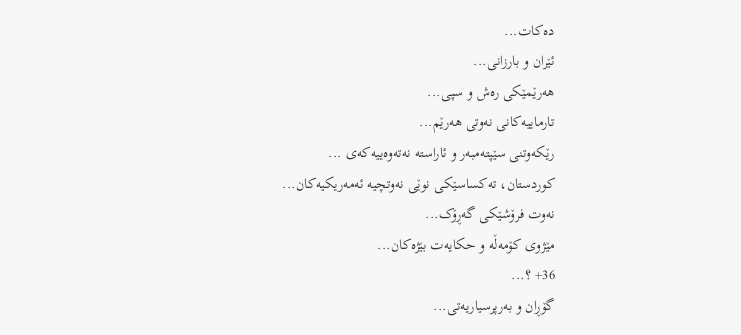ده‌کات...
ئێران و بارزانی...
هه‌رێمێکی‌ ره‌ش و سپی...
تارماییه‌کانی نه‌وتی هه‌رێم...
رێکه‌وتنی سێپته‌مبه‌ر و ئاراسته‌ نه‌ته‌وه‌ییه‌که‌ی‌ ...
کوردستان، ته‌کساسێکی نوێی نه‌وتچیه‌‌ ئه‌مەریکیه‌کان...
نه‌وت فرۆشێکی گه‌ڕۆک...
مێژوی کۆمه‌ڵه و حکایه‌ت بێژه‌کان...
36+ ؟...
گۆڕان و به‌رپرسیاریه‌تی...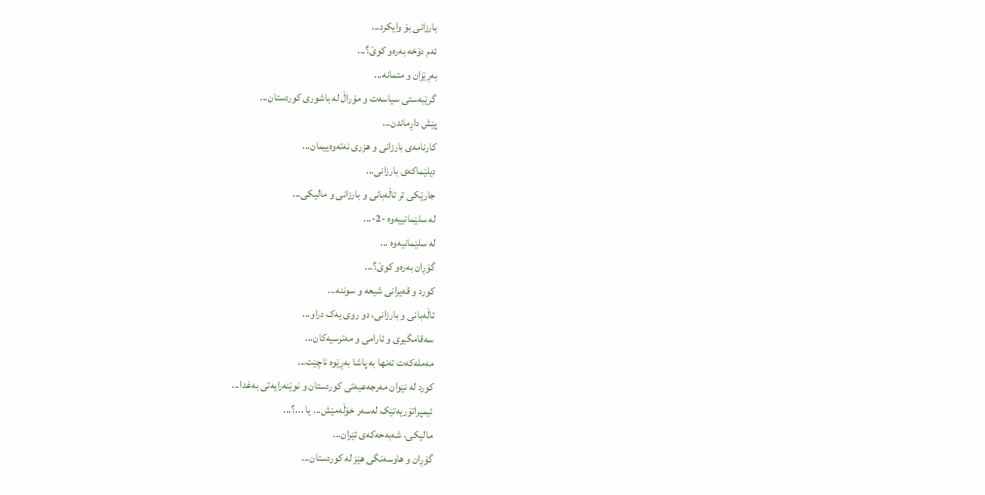بارزانی بۆ وایکرد...
ئەم دۆخە بەرەو کوێ؟...
بەڕێزان و متمانە...
گرێبەستی سیاسەت و مۆراڵ لە باشوری کوردستان...
پێش داڕماندن...
کارنامەی بارزانی و هزری نەتەوەییمان...
دیلێماکەی بارزانی...
جارێکی تر تاڵەبانی و بارزانی و مالیکی...
لە سلێمانییه‌وه‌ -2-...
لە سلێمانیەوە ...
گۆڕان بەرەو کوێ؟...
کورد و قەیرانی شیعە و سوننە...
تاڵەبانی و بارزانی، دو روی یەک دراو...
سەقامگیری و ئارامی و مەترسیەکان...
مەملەکەت تەنها بە پاشا بەڕێوە ناچێت...
کورد له‌ نێوان مەرجەعیەتی کوردستان و نوێنەرایەتی بەغدا...
ئیمپراتۆریەتێک لەسەر خۆڵەمێش... یا ...؟...
مالیکی، شەبەحەکەی ئێران...
گۆڕان و هاوسەنگی هێز لە کوردستان...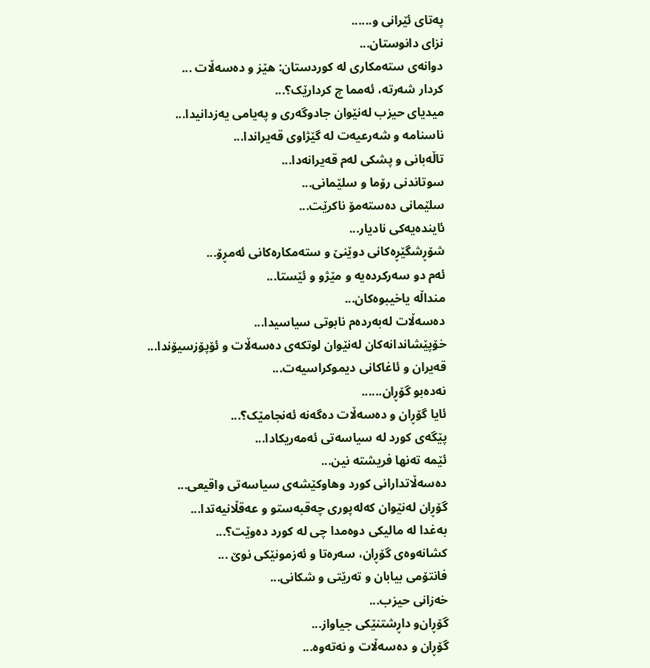پەتای ئێرانی و......
نزای دانوستان...
دوانەی ستەمکاری لە کوردستان: هێز و دەسەڵات ...
کردار شەرتە، ئەمما چ کردارێک؟...
میدیای حیزب لەنێوان جادوگەری و پەیامی یەزدانیدا...
ناسنامە و شەرعیەت لە گێژاوی قەیراندا...
تاڵەبانی و پشکی لەم قەیرانەدا...
سوتاندنی رۆما و سلێمانی...
سلێمانی دەستەمۆ ناکرێت...
ئایندەیەکی نادیار...
شۆڕشگێڕەکانی دوێنێ و ستەمکارەکانی ئەمڕۆ...
ئەم دو سەرکردەیە و مێژو و ئێستا...
منداڵە یاخیبوەکان...
دەسەڵات لەبەردەم نابوتی سیاسیدا...
خۆپێشاندانەکان لەنێوان لوتکەی دەسەڵات و ئۆپۆزسیۆندا...
قەیران و ئاغاکانی دیموکراسیەت...
نەدەبو گۆڕان......
ئایا گۆڕان و دەسەڵات دەگەنە ئەنجامێک؟...
پێگەی کورد لە سیاسەتی ئەمه‌ریکادا...
ئێمە ته‌نها فریشتە نین...
دەسەڵاتدارانی کورد وهاوکێشەی سیاسەتی واقیعی...
گۆڕان لەنێوان کەلەپوری چه‌قبه‌ستو و عەقڵانیەتدا...
بەغدا لە مالیکی دوەمدا چی لە کورد دەوێت؟...
کشانەوەی گۆڕان، سەرەتا و ئه‌زمونێکی نوێ ...
فانتۆمی بیابان و تەرێتی و شکانی...
خەزانی حیزب...
گۆڕان‌و داڕشتنێکی جیاواز...
گۆڕان و دەسەڵات و نەتەوە...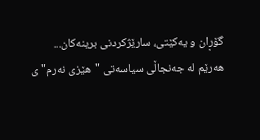گۆڕان و یەکێتی، سارێژکردنی برینەکان...
هەرێم لە جەنجاڵی سیاسەتی "هێزی نەرم"ی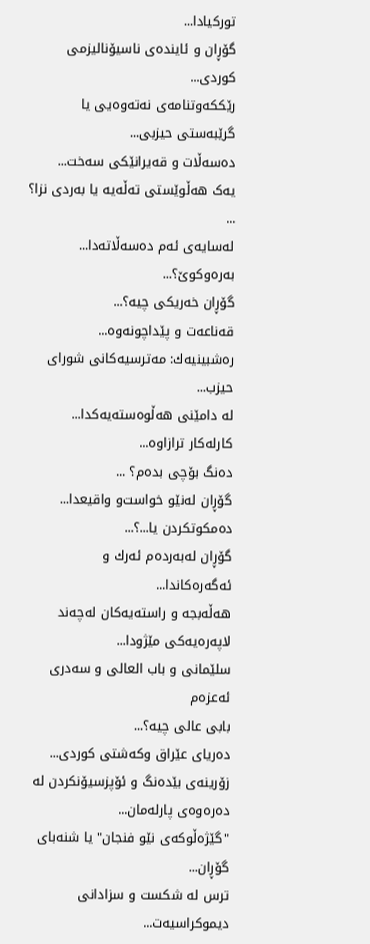تورکیادا...
گۆڕان و ئایندەی ناسیۆنالیزمی کوردی...
رێککەوتنامەی نه‌ته‌وه‌یی یا گرێبەستی حیزبی...
دەسەڵات و قەیرانێکی سەخت...
یەک هەڵوێستی تەڵەیە یا بەردی نزا؟ ...
لەسایەی ئەم دەسەڵاتەدا... بەرەوکوێ؟...
گۆڕان خەریکی چیە؟...
قه‌ناعه‌ت و پێداچونه‌وه‌...
ره‌شبینیه‌ك: مه‌ترسیه‌كانی شورای حیزب...
لە دامێنی هەڵوەستەیەکدا...
كارله‌كار ترازاوه‌...
ده‌نگ بۆچی بده‌م؟ ...
گۆڕان له‌نێو خواست‌و واقیعدا...
ده‌مكوتكردن یا...؟...
گۆڕان له‌به‌رده‌م ئه‌رك و ئه‌گه‌ره‌كاندا...
هه‌ڵه‌بجه‌ و راسته‌یه‌كان له‌چه‌ند لاپه‌ره‌یه‌كی مێژودا...
سلێمانی و باب العالی و سه‌دری ئه‌عزه‌م
بابی عالی چیه‌؟...
ده‌ریای عێراق وكه‌شتی كوردی...
زۆرینه‌ی بێده‌نگ و ئۆپزسیۆنكردن له‌ ده‌ره‌وه‌ی پارله‌مان...
"گێژه‌ڵوكه‌ی نێو فنجان" یا شنه‌بای گۆڕان...
ترس له‌ شكست و سزادانی دیموكراسیه‌ت...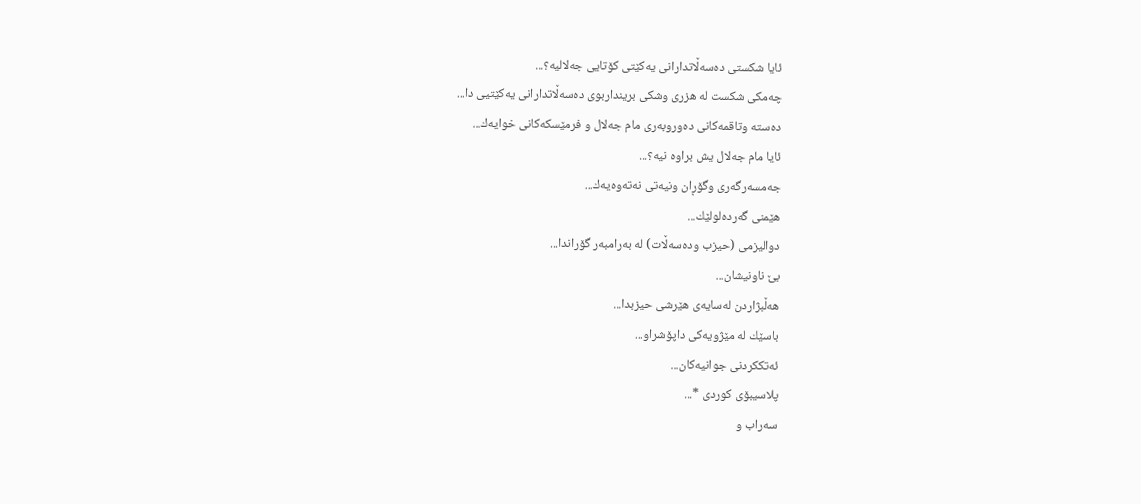ئایا شكستی ده‌سه‌ڵاتدارانی یه‌كێتی كۆتایی جه‌لالیه‌؟...
چه‌مكی شكست له‌ هزری وشكی برینداربوی ده‌سه‌ڵاتدارانی یه‌كێتیی دا...
ده‌سته‌ وتاقمه‌كانی ده‌وروبه‌ری مام جه‌لال و فرمێسكه‌كانی خوایه‌ك...
ئایا مام جه‌لال یش براوه‌ نیه‌؟...
جه‌مسه‌رگه‌ری وگۆڕان ونیه‌تی نه‌ته‌وه‌یه‌ك...
هێمنی گه‌رده‌لولێك...
دوالیزمی (حیزب وده‌سه‌ڵات) له‌ به‌رامبه‌ر گۆراندا...
بێ ناونیشان...
هه‌ڵبژاردن له‌سایه‌ی هێرشی حیزبدا...
باسێك له‌ مێژویه‌كی داپۆشراو...
ئه‌تككردنی جوانیه‌كان...
پلاسیبۆی كوردی *...
سه‌راب و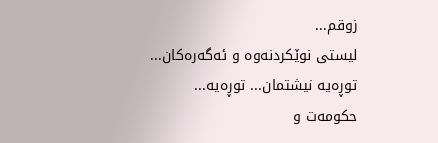زوقم...
لیستی نوێكردنه‌وه‌ و ئه‌گه‌ره‌كان...
توڕه‌یه‌ نیشتمان... توڕه‌یه‌...
حكومه‌ت ‌و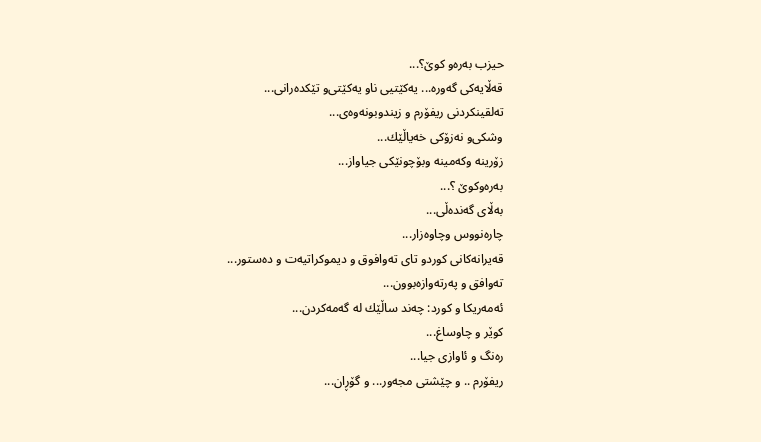حیزب به‌ره‌و كوێ‌؟...
قه‌ڵایه‌كی گه‌وره‌... یه‌كێتیی ناو یه‌كێتی‌و تێكده‌رانی...
ته‌لقینكردنی ریفۆرم ‌و زیندوبونه‌وه‌ی...
وشكی‌و نه‌زۆكی خه‌یاڵێك...
زۆرینه‌ وكه‌مینه‌ وبۆچونێكی جیاواز...
به‌ره‌وكوێ ؟...
به‌ڵای‌ گه‌نده‌ڵی...
چاره‌نووس وچاوه‌زار...
قه‌یرانه‌كانی كوردو تای ته‌وافوق و دیموكراتیه‌ت و ده‌ستور...
ته‌وافق و په‌رته‌وازه‌بوون...
ئه‌مه‌ریكا و كورد: چه‌ند ساڵێك له‌ گه‌مه‌كردن...
كوێر و چاوساغ...
ره‌نگ و ئاوازی جیا...
ریفۆرم .. و چێشتی مجه‌ور... و گۆڕان...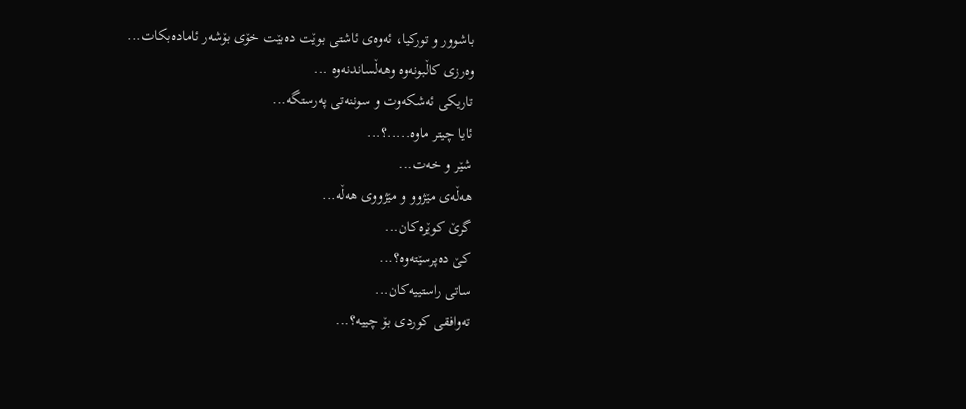باشوور و توركیا، ئه‌وه‌ی ئاشتی بوێت ده‌بێت خۆی بۆشه‌ر ئاماده‌بكات...
وه‌رزی كاڵبونه‌وه‌ وهه‌ڵساندنه‌وه‌ ...
تاریكی ئه‌شكه‌وت و سوننه‌تی په‌رستگه‌...
ئایا چیتر ماوه‌.....؟...
شێر و خه‌ت...
هه‌ڵه‌ی مێژوو و مێژووی هه‌ڵه‌...
گرێ كوێره‌كان...
كێ ده‌پرسێته‌وه‌؟...
ساتی راستییه‌كان...
ته‌وافقی كوردی بۆ چییه‌؟...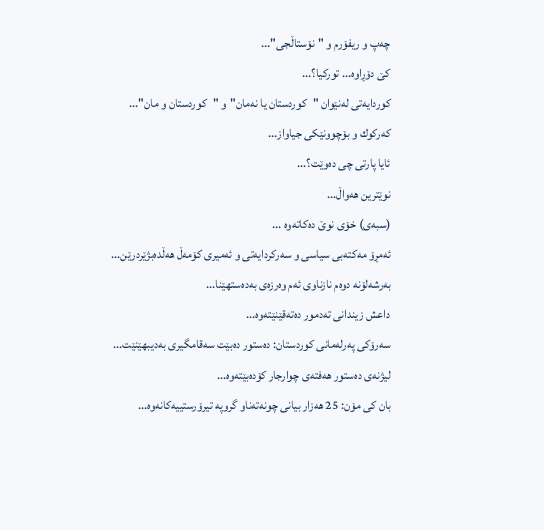چه‌پ و ریفۆرم و "نۆستاڵجی"...
كێ دۆڕاوه‌... توركیا؟...
كوردایه‌تی له‌نێوان "كوردستان یا نه‌مان"و "كوردستان ‌و مان"...
كه‌ركوك و بۆچوونێكی جیاواز...
ئایا پارتی چی ده‌وێت؟...
نوێترین هه‌واڵ...
(سبەى) خۆى نوێ دەکاتەوە ...
ئه‌مڕۆ مه‌كته‌بی‌ سیاسی‌ و سه‌ركردایه‌تی‌ و ئه‌میری‌ كۆمه‌ڵ هەڵدەبژێردرێن...
به‌رشه‌لۆنه‌ دوه‌م نازناوی ئه‌م وه‌رزه‌ی به‌ده‌ستهێنا...
داعش زیندانی تەدمور دەتەقێنێتەوە...
سەرۆكی پەرلەمانی كوردستان: دەستور دەبێت سەقامگیری بەدیبهێنێت...
لیژنەی دەستور هەفتەی چوارجار كۆدەبێتەوە...
بان كی مۆن: 25 هەزار بیانی چونەتەناو گروپە تیرۆرستییەكانەوە...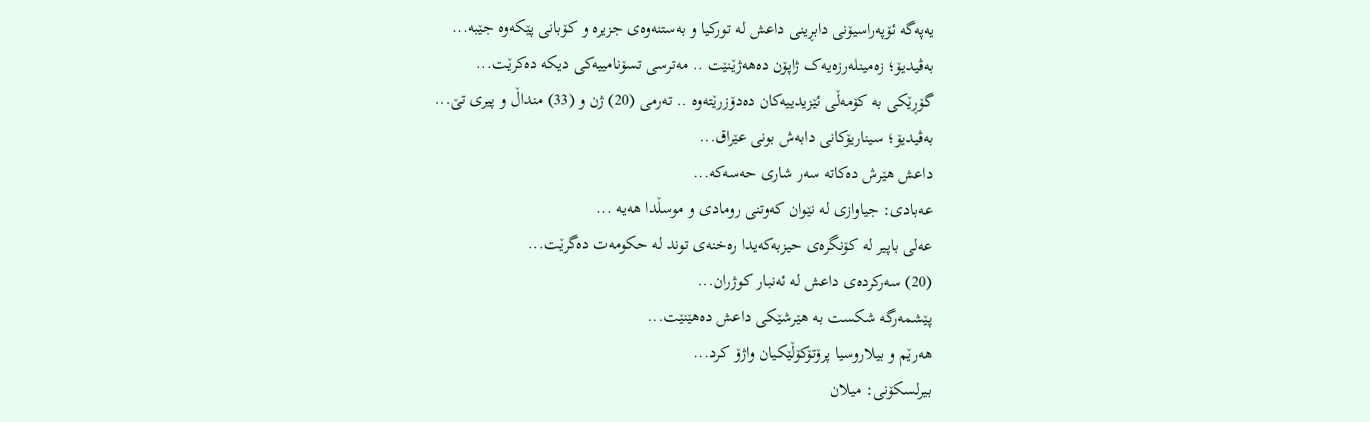یەپەگە ئۆپەراسیۆنی دابڕینی داعش لە تورکیا و بەستنەوەی جزیرە و کۆبانی پێکەوە جێبە...
بەڤیدیۆ؛ زەمینلەرزەیەک ژاپۆن دەهەژێنێت .. مەترسی تسۆنامییەکی دیکە دەکرێت...
گۆڕێکی بە کۆمەڵی ئێزیدییەکان دەدۆزرێتەوە .. تەرمی (20) ژن و (33) منداڵ و پیری تێ...
بەڤیدیۆ؛ سیناریۆکانی دابەش بونی عێراق...
داعش هێرش دەکاتە سەر شاری حەسەکە...
عه‌بادی: جیاوازی له‌ نێوان کەوتنی رومادی و موسڵدا هه‌یه‌ ...
عەلی باپیر لە کۆنگرەی حیزبەکەیدا رەخنەی توند لە حکومەت دەگرێت...
(20) سه‌ركرده‌ی داعش لە ئەنبار کوژران...
پێشمەرگە شكست بە هێرشێكی داعش دەهێنێت...
هەرێم و بیلاروسیا پرۆتۆکۆڵێکیان واژۆ کرد...
بیرلسكۆنی: میلان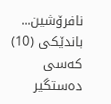نافرۆشین...
باندێکی (10) کەسى دەستگیر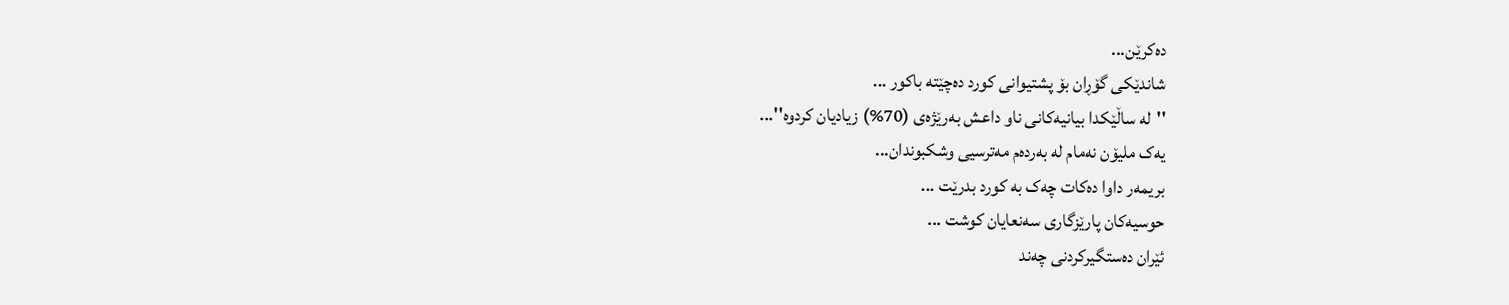دەکرێن...
شاندێکى گۆڕان بۆ پشتیوانی کورد دەچێتە باکور ...
''لە ساڵێکدا بیانیه‌كانی ناو داعش بەرێژەى (70%) زیادیان کردوە''...
یەک ملیۆن نەمام لە بەردەم مەترسیی وشکبوندان...
بریمه‌ر داوا دەکات چەک بە کورد بدرێت ...
حوسیەکان پارێزگارى سەنعایان کوشت ...
ئێران دەستگیرکردنى چه‌ند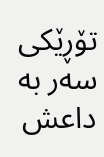تۆڕێكی‌ سه‌ر به‌ داعش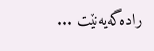رادەگەیەنێت ...